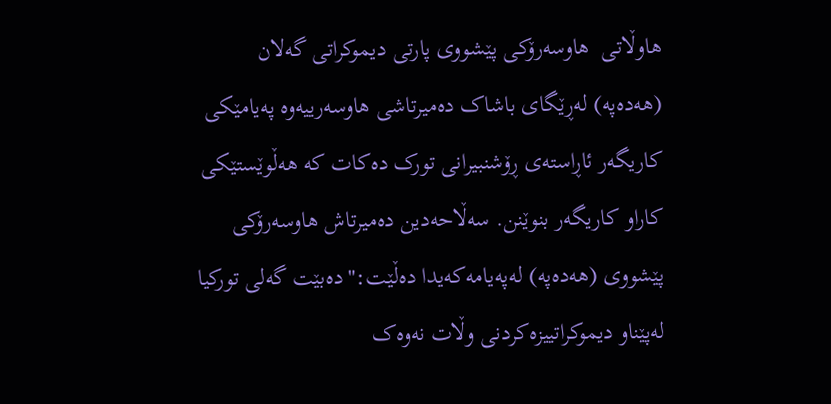هاوڵاتى  ‌هاوسه‌رۆکى پێشووى پارتى دیموکراتى گه‌لان (هه‌ده‌په‌) له‌ڕێگاى باشاک ده‌میرتاشى هاوسه‌رییه‌وه‌ په‌یامێکى کاریگه‌ر ئاڕاسته‌ى ڕۆشنبیرانى تورک ده‌کات که‌ هه‌ڵوێستێکى کاراو کاریگه‌ر بنوێنن. سه‌ڵاحه‌دین ده‌میرتاش هاوسه‌رۆکى پێشووى (هه‌ده‌په‌) له‌په‌یامه‌که‌یدا ده‌ڵێت:"ده‌بێت گه‌لى تورکیا له‌پێناو دیموکراتییزه‌کردنى وڵات نه‌وه‌ک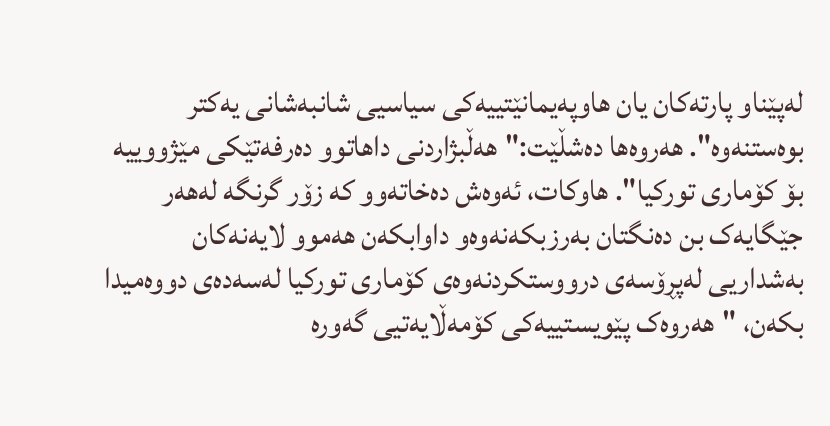له‌پێناو پارته‌کان یان هاوپه‌یمانێتییه‌کى سیاسیى شانبه‌شانى یه‌کتر بوه‌ستنه‌وه‌". هه‌روه‌ها ده‌شڵێت:"هه‌ڵبژاردنى داهاتوو ده‌رفه‌تێکى مێژووییه‌ بۆ کۆمارى تورکیا". هاوکات، ئه‌وه‌ش ده‌خاته‌وو که‌ زۆر گرنگه‌ له‌هه‌ر جێگایه‌ک بن ده‌نگتان به‌رزبکه‌نه‌وه‌و داوابکه‌ن هه‌موو لایه‌نه‌کان به‌شداریى له‌پڕۆسه‌ى درووستکردنه‌وه‌ى کۆمارى تورکیا له‌سه‌ده‌ى دووه‌میدا بکه‌ن، "هه‌روه‌ک پێویستییه‌کى کۆمه‌ڵایه‌تیى گه‌وره‌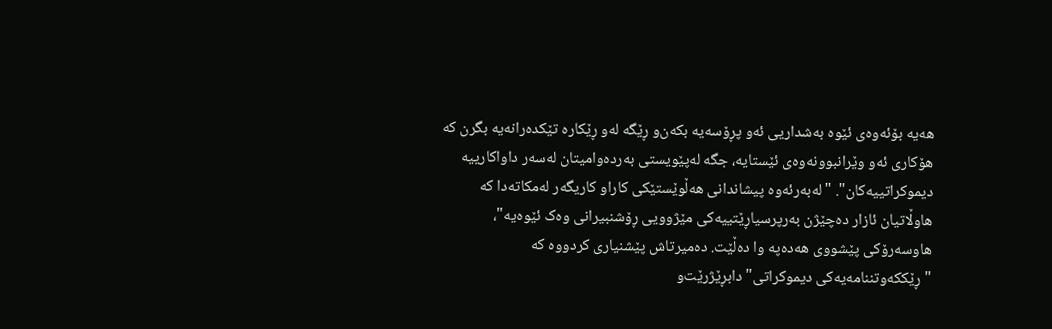هه‌یه‌ بۆئه‌وه‌ى ئێوه‌ به‌شداریى ئه‌و پڕۆسه‌یه‌ بکه‌ن‌و ڕێگه‌ له‌و ڕێکاره‌ تێکده‌رانه‌یه‌ بگرن که‌ هۆکارى ئه‌و وێرانبوونه‌وه‌ى ئێستایه‌، جگه‌ له‌پێویستى به‌رده‌وامیتان له‌سه‌ر داواکارییه‌ دیموکراتییه‌کان". "له‌به‌رئه‌وه‌ پیشاندانى هه‌ڵوێستێکى کاراو کاریگه‌ر له‌مکاته‌دا که‌ هاوڵاتیان ئازار ده‌چێژن به‌رپرسیاڕێتییه‌کى مێژوویى ڕۆشنبیرانى وه‌ک ئێوه‌یه‌"، هاوسه‌رۆکى پێشووى هه‌ده‌په‌ وا ده‌ڵێت. ده‌میرتاش پێشنیارى کردووه‌ که‌ "ڕێککه‌وتننامه‌یه‌کى دیموکراتی" دابڕێژرێت‌و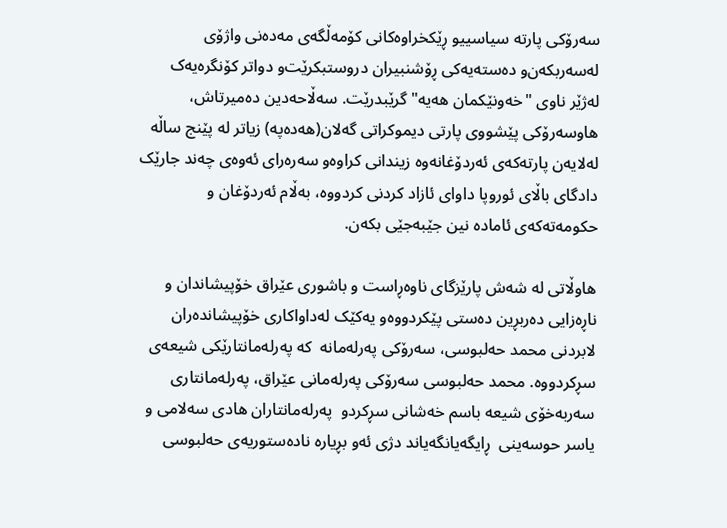سه‌رۆکى پارته‌ سیاسییو ڕێکخراوه‌کانى کۆمه‌ڵگه‌ى مه‌ده‌نى واژۆى له‌سه‌ربکه‌ن‌و ده‌سته‌یه‌کى ڕۆشنبیران دروستبکرێت‌و دواتر کۆنگره‌یه‌ک له‌ژێر ناوى "خه‌ونێکمان هه‌یه‌" گرێبدرێت. سه‌ڵاحه‌دین ده‌میرتاش، هاوسه‌رۆکى پێشووى پارتى دیموکراتى گه‌لان(هه‌ده‌په‌) زیاتر له‌ پێنج ساڵه‌ له‌لایه‌ن پارته‌که‌ى ئه‌ردۆغانه‌وه‌ زیندانى کراوه‌و سه‌ره‌راى ئه‌وه‌ى چه‌ند جارێک دادگاى باڵاى ئوروپا داواى ئازاد کردنى کردووه‌، به‌ڵام ئه‌ردۆغان و حکومه‌ته‌که‌ى ئاماده‌ نین جێبه‌جێى بکه‌ن.

هاوڵاتى ‌له‌ شه‌ش پارێزگاى ناوه‌ڕاست و باشورى عێراق خۆپیشاندان و ناڕه‌زایى ده‌ربڕین ده‌ستى پێکردووه‌و یه‌کێک له‌داواکارى خۆپیشانده‌ران لابردنى محمد حه‌لبوسی، سه‌رۆکى په‌رله‌مانه‌  که‌ په‌رله‌مانتارێکى شیعه‌ى سڕکردووه‌. محمد حه‌لبوسى سه‌رۆکى په‌رله‌مانى عێراق، په‌رله‌مانتارى سه‌ربه‌خۆى شیعه‌ باسم خه‌شانى سڕکردو  په‌رله‌مانتاران هادى سه‌لامى و یاسر حوسه‌ینى  ڕایگه‌یانگه‌یاند دژى ئه‌و بڕیاره‌ ناده‌ستوریه‌ى حه‌لبوسى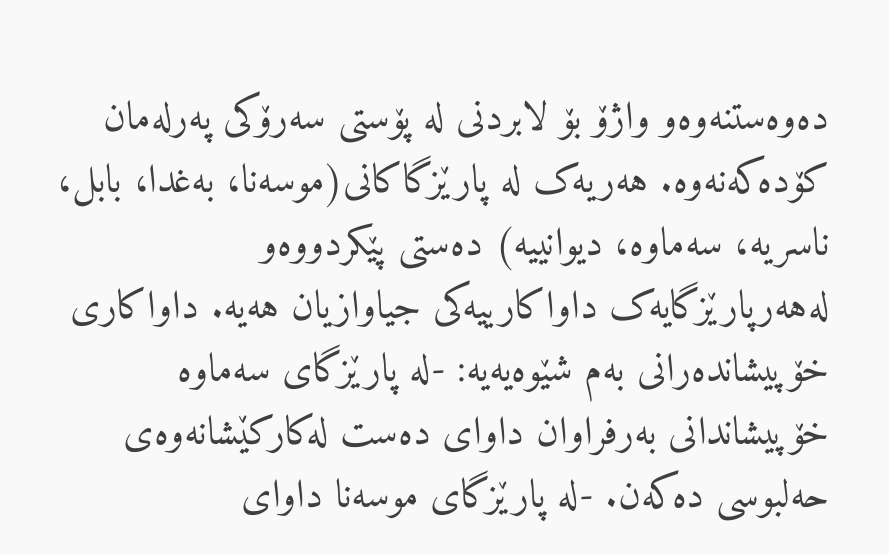ده‌وه‌ستنه‌وه‌و واژۆ بۆ لابردنى له‌ پۆستى سه‌رۆکى په‌رله‌مان کۆده‌که‌نه‌وه‌. هه‌ریه‌ک له‌ پارێزگاکانى(موسه‌نا، به‌غدا، بابل، ناسریه‌، سه‌ماوه‌، دیوانییه‌) ده‌ستى پێکردووه‌و له‌هه‌رپارێزگایه‌ک داواکارییه‌کى جیاوازیان هه‌یه‌. داواکارى خۆپیشانده‌رانى به‌م شێوه‌یه‌یه‌: -له‌ پارێزگاى سه‌ماوه‌ خۆپیشاندانى به‌رفراوان داواى ده‌ست له‌کارکێشانه‌وه‌ى حه‌لبوسى ده‌که‌ن. -له‌ پارێزگاى موسه‌نا داواى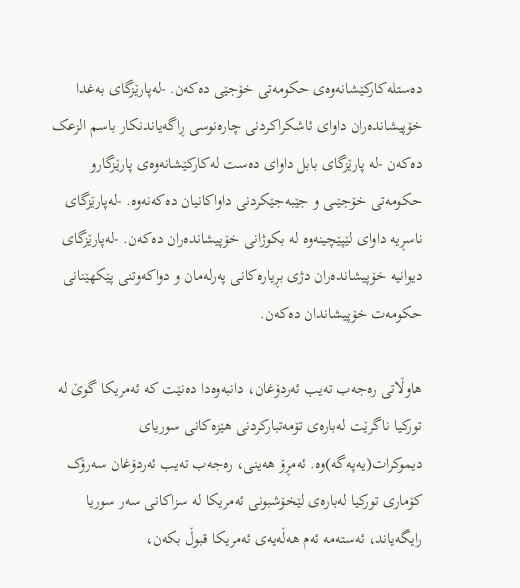ده‌ستله‌کارکێشانه‌وه‌ى حکومه‌تى خۆجێى ده‌که‌ن. -له‌پارێزگاى به‌غدا خۆپیشانده‌ران داواى ئاشکراکردنى چاره‌نوسى ڕاگه‌یاندنکار باسم الزعک ده‌که‌ن -له‌ پارێزگاى بابل داواى ده‌ست له‌کارکێشانه‌وه‌ى پارێزگارو حکومه‌تى خۆجێىى و جێبه‌جێکردنى داواکانیان ده‌که‌نه‌وه‌. -له‌پارێزگاى ناسڕیه‌ داواى لێپێچینه‌وه‌ له‌ بکوژانى خۆپیشانده‌ران ده‌که‌ن. -له‌پارێزگاى دیوانیه‌ خۆپیشانده‌ران دژى بڕیاره‌کانى په‌رله‌مان و دواکه‌وتنى پێکهێنانى حکومه‌ت خۆپیشاندان ده‌که‌ن.

هاوڵاتى ره‌جه‌ب ته‌یب ئه‌ردۆغان، دانبه‌وه‌دا ده‌نێت که‌ ئه‌مریکا گوێ له‌ تورکیا ناگرێت له‌باره‌ى تۆمه‌تبارکردنى هێزه‌کانى سوریاى دیموکرات(یه‌په‌گه‌)وه‌. ئه‌مڕۆ هه‌ینى، ره‌جه‌ب ته‌یب ئه‌ردۆغان سه‌رۆک کۆمارى تورکیا له‌باره‌ى لێخۆشبونى ئه‌مریکا له‌ سزاکانى سه‌ر سوریا رایگه‌یاند، ئه‌سته‌مه‌ ئه‌م هه‌ڵه‌یه‌ى ئه‌مریکا قبوڵ بکه‌ن،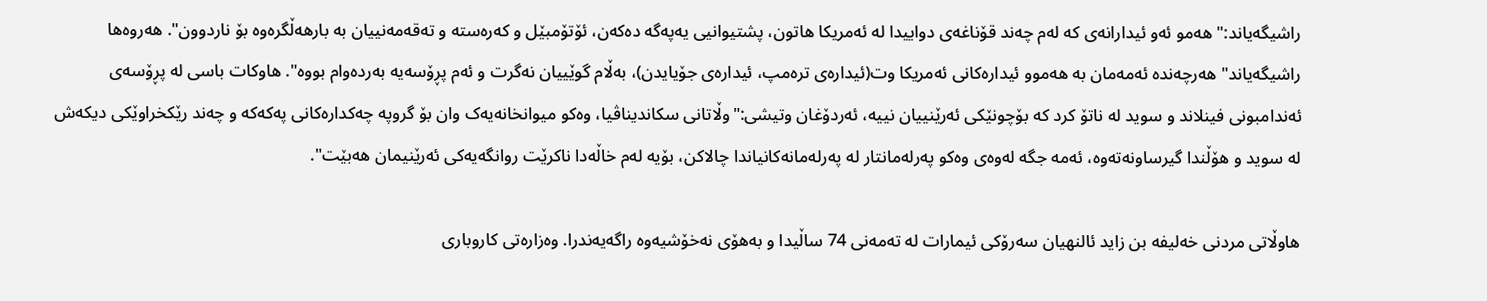راشیگه‌یاند:" هه‌مو ئه‌و ئیدارانه‌ى که‌ له‌م چه‌ند قۆناغه‌ى دواییدا له‌ ئه‌مریکا هاتون، پشتیوانیى یه‌په‌گه‌ ده‌که‌ن، ئۆتۆمبێل و که‌ره‌سته‌ و ته‌قه‌مه‌نییان به‌ بارهه‌ڵگره‌وه‌ بۆ ناردوون". هه‌روه‌ها راشیگه‌یاند" هه‌رچه‌نده‌ ئه‌مه‌مان به‌ هه‌موو ئیداره‌کانى ئه‌مریکا وت(ئیداره‌ى تره‌مپ، ئیداره‌ى جۆیایدن)، به‌ڵام گوێییان نه‌گرت و ئه‌م پڕۆسه‌یه‌ به‌رده‌وام بووه‌". هاوکات باسى له‌ پڕۆسه‌ى ئه‌ندامبونى فینلاند و سوید له‌ ناتۆ کرد که‌ بۆچونێکى ئه‌رێنییان نییه‌، ئه‌ردۆغان وتیشى:"وڵاتانى سکاندیناڤیا، وه‌کو میوانخانه‌یه‌ک وان بۆ گروپه‌ چه‌کداره‌کانى په‌که‌که‌ و چه‌ند رێکخراوێکى دیکه‌ش له‌ سوید و هۆڵندا گیرساونه‌ته‌وه‌، ئه‌مه‌ جگه‌ له‌وه‌ى وه‌کو په‌رله‌مانتار له‌ په‌رله‌مانه‌کانیاندا چالاکن، بۆیه‌ له‌م خاڵه‌دا ناکرێت روانگه‌یه‌کى ئه‌رێنیمان هه‌بێت".

هاوڵاتى مردنى خه‌لیفه‌ بن زاید ئالنهیان سه‌رۆکى ئیمارات له‌ ته‌مه‌نى 74 ساڵیدا و به‌هۆى نه‌خۆشیه‌وه‌ راگه‌یه‌ندرا. وه‌زاره‌تى کاروبارى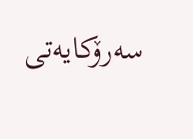سه‌رۆکایه‌تى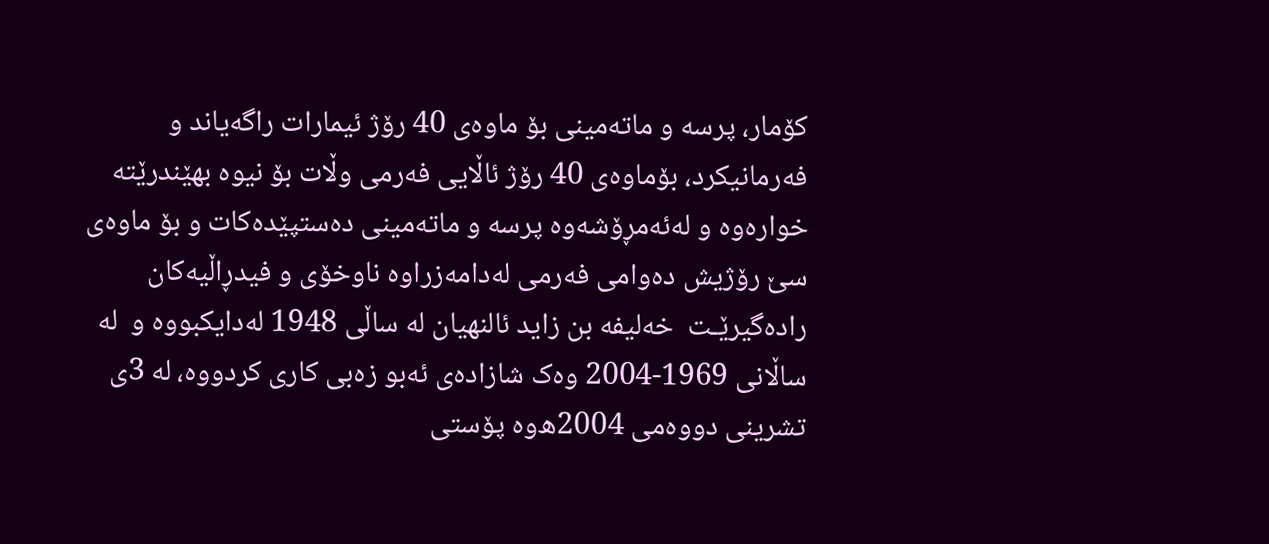کۆمار، پرسه‌ و ماته‌مینى بۆ ماوه‌ى 40 رۆژ ئیمارات راگه‌یاند و فه‌رمانیکرد، بۆماوه‌ى 40 رۆژ ئاڵایى فه‌رمى وڵات بۆ نیوه‌ بهێندرێته‌ خواره‌وه‌ و له‌ئه‌مڕۆشه‌وه‌ پرسه‌ و ماته‌مینى ده‌ستپێده‌کات و بۆ ماوه‌ى سێ رۆژیش ده‌وامى فه‌رمى له‌دامه‌زراوه‌ ناوخۆى و فیدڕاڵیه‌کان راده‌گیرێـت  خه‌لیفه‌ بن زاید ئالنهیان له‌ ساڵى 1948 له‌دایکبووه‌ و  له‌ ساڵانى 1969-2004 وه‌ک شازاده‌ى ئه‌بو زه‌بى کارى کردووه‌، له‌ 3ى تشرینى دووه‌مى 2004ه‌وه‌ پۆستى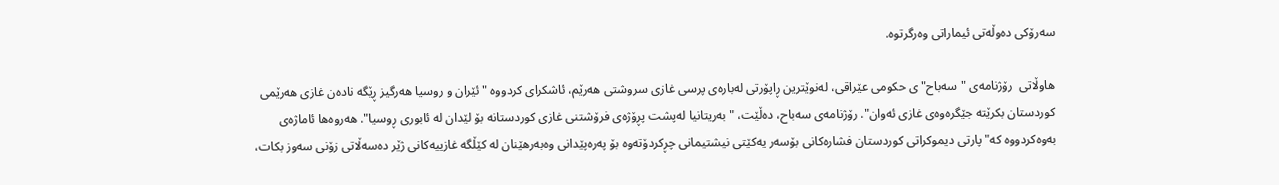سه‌رۆکى ده‌وڵه‌تى ئیماراتى وه‌رگرتوه‌.

هاوڵاتى ‌ رۆژنامه‌ى "سه‌باح"ى حکومى عێراقی، له‌نوێترین ڕاپۆرتى له‌باره‌ى پرسى غازى سروشتى هه‌رێم، ئاشکراى کردووه‌ "ئێران و روسیا هه‌رگیز ڕێگه‌ ناده‌ن غازى هه‌رێمى کوردستان بکرێته‌ جێگره‌وه‌ى غازى ئه‌وان". رۆژنامه‌ى سه‌باح، ده‌ڵێت، "به‌ریتانیا له‌پشت پڕۆژه‌ى فرۆشتنى غازى کوردستانه‌ بۆ لێدان له‌ ئابورى ڕوسیا". هه‌روه‌ها ئاماژه‌ى به‌وه‌کردووه‌ که‌"پارتى دیموکراتى کوردستان فشاره‌کانى بۆسه‌ر یه‌کێتى نیشتیمانى چڕکردۆته‌وه‌ بۆ په‌ره‌پێدانى وه‌به‌رهێنان له‌ کێڵگه‌ غازییه‌کانى ژێر ده‌سه‌ڵاتى زۆنى سه‌وز بکات،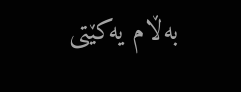به‌ڵام یه‌کێتى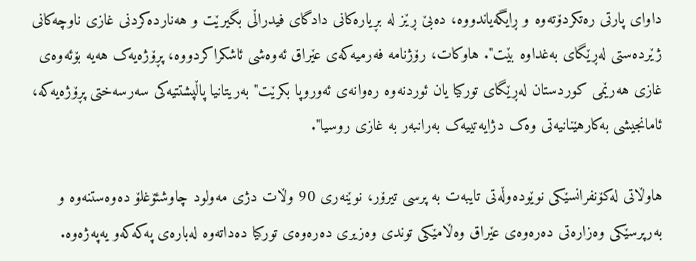داواى پارتى ره‌تکردۆته‌وه‌ و ڕایگه‌یاندووه‌، ده‌بێ ڕێز له‌ بڕیاره‌کانى دادگاى فیدراڵى بگیرێت و هه‌نارده‌کردنى غازى ناوچه‌کانى ژێرده‌ستى له‌ڕێگاى به‌غداوه‌ بێت". هاوکات، رۆژنامه‌ فه‌رمیه‌که‌ى عێراق ئه‌وه‌شى ئاشکراکردووه‌، پڕۆژه‌یه‌ک هه‌یه‌ بۆئه‌وه‌ى غازى هه‌رێمى کوردستان له‌ڕێگاى تورکیا یان ئوردنه‌وه‌ ره‌وانه‌ى ئه‌وروپا بکرێت"به‌ریتانیا پاڵپشتتیه‌کى سه‌رسه‌ختى پڕۆژه‌یه‌که‌، ئامانجیشى به‌کارهێنانیه‌تى وه‌ک دژایه‌تییه‌ک به‌رانبه‌ر به‌ غازى روسیا".

هاوڵاتى له‌کۆنفرانسێکى نوێوده‌وڵه‌تى تایبه‌ت به‌ پرسى تیرۆر، نوێنه‌رى 90 وڵات دژى مه‌ولود چاوشئۆغلۆ ده‌وه‌ستنه‌وه‌ و به‌رپرسێکى وه‌زاره‌تى ده‌ره‌وه‌ى عێراق وه‌ڵامێکى توندى وه‌زیرى ده‌ره‌وه‌ى تورکیا ده‌داته‌وه‌ له‌باره‌ى په‌که‌که‌و یه‌په‌ژه‌وه‌.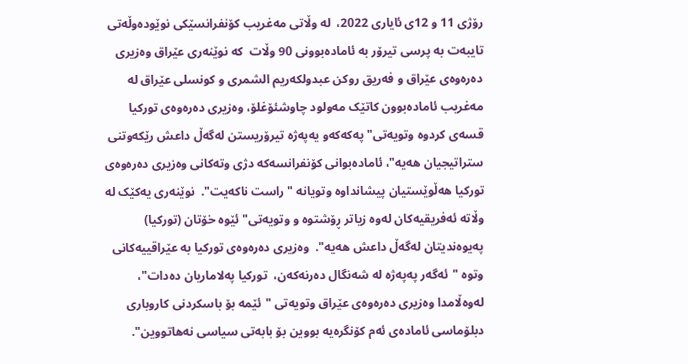رۆژى 11 و 12ى ئایارى 2022،  له‌ وڵاتى مه‌غریب کۆنفرانسێکى نوێوده‌وڵه‌تى تایبه‌ت به‌ پرسى تیرۆر به‌ ئاماده‌بوونى 90 وڵات  که‌ نوێنه‌رى عێراق وه‌زیرى ده‌ره‌وه‌ى عێراق و فه‌ریق روکن عبدولکه‌ریم الشمرى و کونسلى عێراق له‌ مه‌غریب ئاماده‌بوون کاتێک مه‌ولود چاوشئۆغلۆ، وه‌زیرى ده‌ره‌وه‌ى تورکیا قسه‌ى کردوه‌ وتویه‌تى"په‌که‌که‌و یه‌په‌ژه‌ تیرۆریستن له‌گه‌ڵ داعش رێکه‌وتنى ستراتیجیان هه‌یه‌"، ئاماده‌بوانى کۆنفرانسه‌که‌ دژى وته‌کانى وه‌زیرى ده‌ره‌وه‌ى تورکیا هه‌ڵوێستیان پیشانداوه‌ وتویانه‌ "راست ناکه‌یت".  نوێنه‌رى یه‌کێک له‌ وڵاته‌ ئه‌فریقیه‌کان له‌وه‌ زیاتر ڕۆشتوه‌ و وتویه‌تى" ئێوه‌ خۆتان (تورکیا) په‌یوه‌ندیتان له‌گه‌ڵ داعش هه‌یه‌".  وه‌زیرى ده‌ره‌وه‌ى تورکیا به‌ عێراقییه‌کانى وتوه‌ "ئه‌گه‌ر په‌په‌ژه‌ له‌ شه‌نگال ده‌رنه‌که‌ن،  تورکیا په‌لاماریان ده‌دات"، له‌وه‌ڵامدا وه‌زیرى ده‌ره‌وه‌ى عێراق وتویه‌تى "ئێمه‌ بۆ باسکردنى کاروبارى دبلۆماسى ئاماده‌ى ئه‌م کۆنگره‌یه‌ بووین بۆ بابه‌تى سیاسى نه‌هاتووین".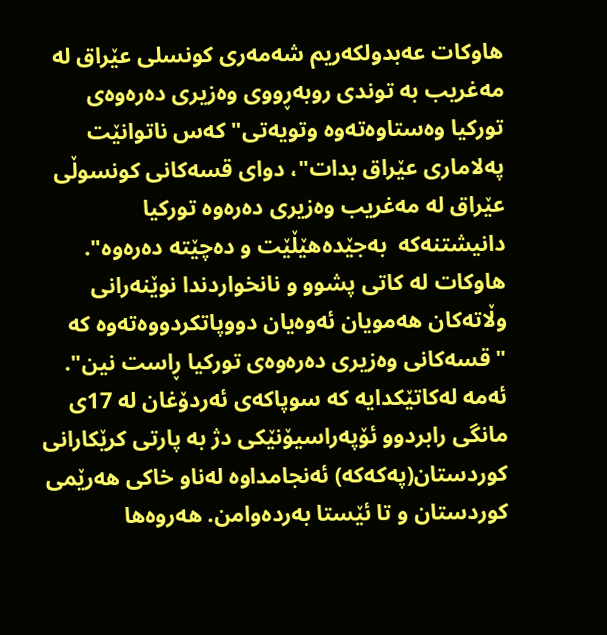هاوکات عه‌بدولکه‌ریم شه‌مه‌رى کونسلى عێراق له‌ مه‌غریب به‌ توندى روبه‌ڕووى وه‌زیرى ده‌ره‌وه‌ى تورکیا وه‌ستاوه‌ته‌وه‌ وتویه‌تى" که‌س ناتوانێت په‌لامارى عێراق بدات"، دواى قسه‌کانى کونسوڵى عێراق له‌ مه‌غریب وه‌زیرى ده‌ره‌وه‌ تورکیا دانیشتنه‌که‌  به‌جێده‌هێڵێت و ده‌چێته‌ ده‌ره‌وه‌". هاوکات له‌ کاتى پشوو و نانخواردندا نوێنه‌رانى وڵاته‌کان هه‌مویان ئه‌وه‌یان دووپاتکردووه‌ته‌وه‌ که‌ "قسه‌کانى وه‌زیرى ده‌ره‌وه‌ى تورکیا ڕاست نین". ئه‌مه‌ له‌کاتێکدایه‌ که‌ سوپاکه‌ى ئه‌ردۆغان له‌ 17ى مانگى رابردوو ئۆپه‌راسیۆنێکى دژ به‌ پارتى کرێکارانى کوردستان(په‌که‌که‌) ئه‌نجامداوه‌ له‌ناو خاکى هه‌رێمى کوردستان و تا ئێستا به‌رده‌وامن. هه‌روه‌ها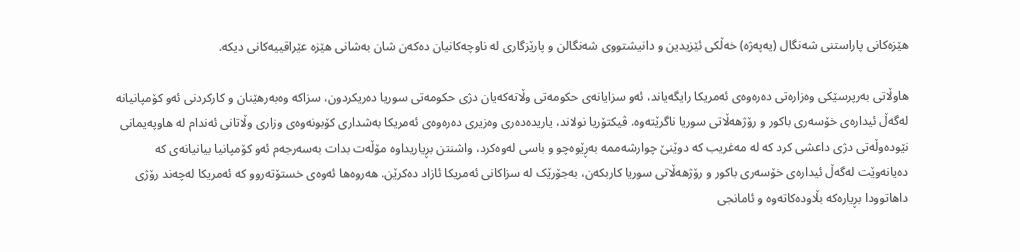هێزه‌کانى پاراستنى شه‌نگال (یه‌په‌ژه‌) خه‌ڵکى ئێزیدین و دانیشتووى شه‌نگالن و پارێزگارى له‌ ناوچه‌کانیان ده‌که‌ن شان به‌شانى هێزه‌ عێراقییه‌کانى دیکه‌.

هاوڵاتى ‌به‌رپرسێکى وه‌زاره‌تى ده‌ره‌وه‌ى ئه‌مریکا رایگه‌یاند، ئه‌و سزایانه‌ى حکومه‌تى وڵاته‌که‌یان دژى حکومه‌تى سوریا ده‌ریکردون، سزاکه‌ وه‌به‌رهێنان و کارکردنى ئه‌و کۆمپانیانه‌ له‌گه‌ڵ ئیداره‌ى خۆسه‌رى باکور و رۆژهه‌ڵاتى سوریا ناگرێته‌وه‌. ڤیکتۆریا نولاند، یاریده‌ده‌رى وه‌زیرى ده‌ره‌وه‌ى ئه‌مریکا به‌شدارى کۆبونه‌وه‌ى وزارى وڵاتانى ئه‌ندام له‌ هاوپه‌یمانى نێوده‌وڵه‌تى دژى داعشى کرد که‌ له‌ مه‌غریب که‌ دوێنێ چوارشه‌ممه‌ به‌ڕێوه‌چو و باسى له‌وه‌کرد، واشنتن بڕیاریداوه‌ مۆڵه‌ت بدات به‌سه‌رجه‌م ئه‌و کۆمپانیا بیانیانه‌ى که‌ ده‌یانه‌وێت له‌گه‌ڵ ئیداره‌ى خۆسه‌رى باکور و رۆژهه‌ڵاتى سوریا کاربکه‌ن، به‌جۆرێک له‌ سزاکانى ئه‌مریکا ئازاد ده‌کرێن. هه‌روه‌ها ئه‌وه‌ى خستۆته‌روو که‌ ئه‌مریکا له‌چه‌ند رۆژى داهاتوودا بڕیاره‌که‌ بڵاوده‌کاته‌وه‌ و ئامانجى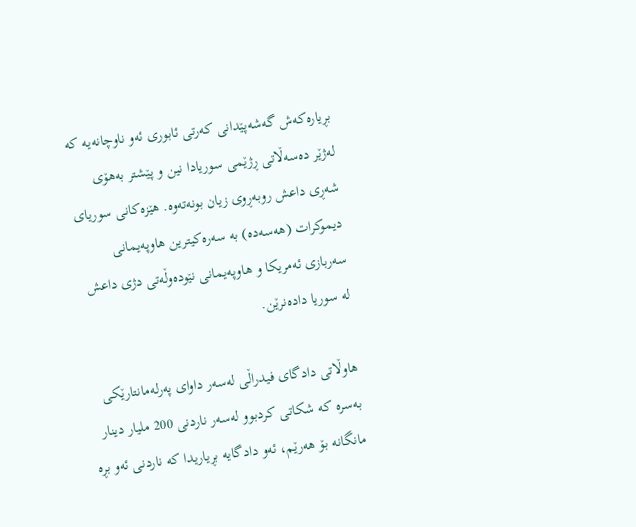بڕیاره‌که‌ش گه‌شه‌پێدانى که‌رتى ئابورى ئه‌و ناوچانه‌یه‌ که‌ له‌ژێر ده‌سه‌ڵاتى ڕژێمى سوریادا نین و پێشتر به‌هۆى شه‌ڕى داعش روبه‌ڕوى زیان بونه‌ته‌وه‌. هێزه‌کانى سوریاى دیموکرات (هه‌سه‌ده‌) به‌ سه‌ره‌کیترین هاوپه‌یمانى سه‌ربازى ئه‌مریکا و هاوپه‌یمانى نێوده‌وڵه‌تى دژى داعش له‌ سوریا داده‌نرێن.

هاوڵاتی دادگای فیدراڵی لەسەر داوای پەرلەمانتارێكی بەسرە كە شكاتی كردبوو لەسەر ناردنی 200 ملیار دینار مانگانە بۆ هەرێم، ئەو دادگایە بڕیاریدا كە ناردنی ئەو بڕە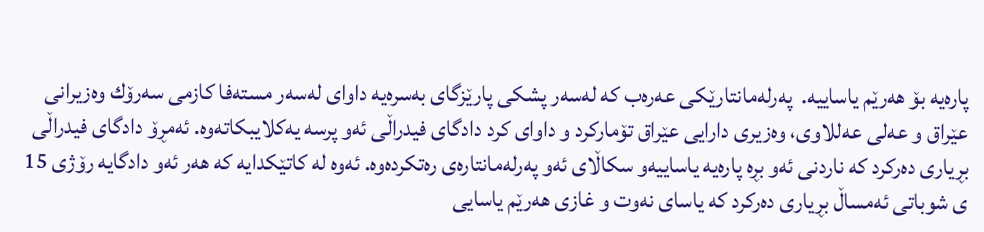پارەیە بۆ هەرێم یاساییە.  پەرلەمانتارێكی عەرەب كە لەسەر پشكی پارێزگای بەسرەیە داوای لەسەر مستەفا كازمی سەرۆك وەزیرانی عێراق و عەلی عەللاوی، وەزیری دارایی عێراق تۆماركرد و داوای كرد دادگای فیدراڵی ئەو پرسە یەكلایبكاتەوە. ئەمڕۆ دادگای فیدراڵی بڕیاری دەركرد كە ناردنی ئەو بڕە پارەیە یاساییەو سكاڵای ئەو پەرلەمانتارەی رەتكردەوە. ئەوە لە كاتێكدایە كە هەر ئەو دادگایە رۆژی 15 ی شوباتی ئەمساڵ بڕیاری دەركرد كە یاسای نەوت و غازی هەرێم یاسایی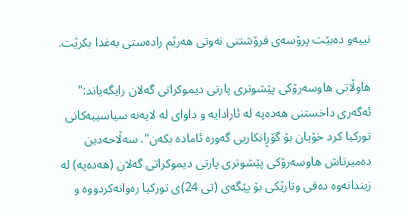نییەو دەبێت پرۆسەی فرۆشتنی نەوتی هەرێم رادەستی بەغدا بكرێت.

هاوڵاتی هاوسەرۆكی پێشوتری پارتی دیموكراتی گەلان رایگەیاند:" ئەگەری داخستنی هەدەپە لە ئارادایە و داوای لە لایەنە سیاسییەكانی توركیا كرد خۆیان بۆ گۆڕانكاریی گەورە ئامادە بكەن". سەڵاحەدین دەمیرتاش هاوسەرۆكی پێشوتری پارتی دیموكراتی گەلان (هەدەپە) لە زیندانەوە دەقی وتارێكی بۆ پێگەی (تی 24)ی توركیا رەوانەكردووە و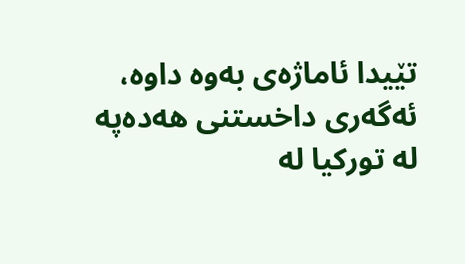تێیدا ئاماژەی بەوە داوە، ئەگەری داخستنی هەدەپە لە توركیا لە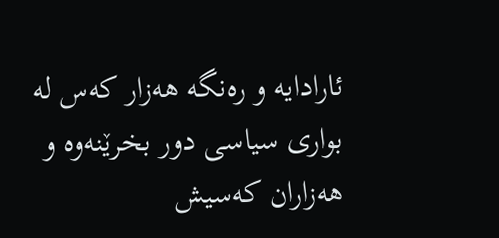ئارادایە و رەنگە هەزار كەس لە بواری سیاسی دور بخرێنەوە و هەزاران كەسیش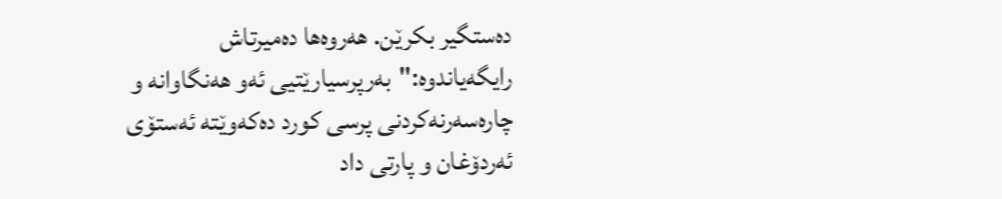دەستگیر بكرێن. هەروەها دەمیرتاش رایگەیاندوە:"بەرپرسیارێتیی ئەو هەنگاوانە و چارەسەرنەكردنی پرسی كورد دەكەوێتە ئەستۆی ئەردۆغان و پارتی داد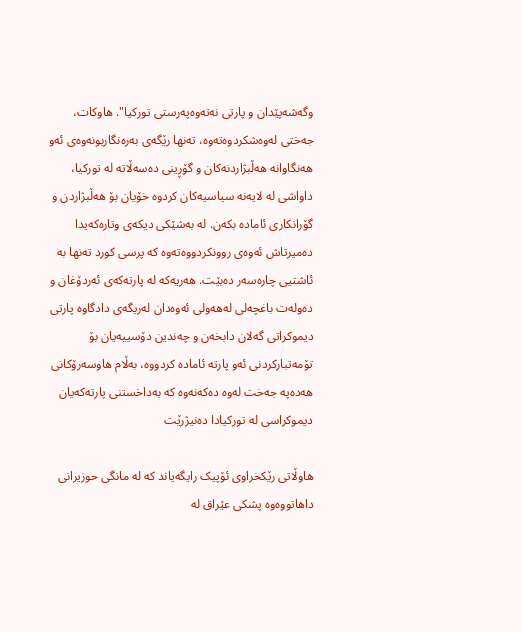وگەشەپێدان و پارتی نەتەوەپەرستی توركیا". هاوکات، جەختی لەوەشكردوەتەوە، تەنها رێگەی بەرەنگاربونەوەی ئەو هەنگاوانە هە‌ڵبژاردنەكان و گۆڕینی دەسەڵاتە لە توركیا، داواشی لە لایەنە سیاسیەكان كردوە خۆیان بۆ هەڵبژاردن و گۆرانكاری ئامادە بكەن. لە بەشێكی دیكەی وتارەكەیدا دەمیرتاش ئەوەی روونکردووەتەوە كە پرسی كورد تەنها بە ئاشتیی چارەسەر دەبێت. هەریەکە لە پارتەکەی ئەردۆغان و دەولەت باغچەلی لەهەولی ئەوەدان لەریگەی دادگاوە پارتی دیموکراتی گەلان دابخەن و چەندین دۆسییەیان بۆ تۆمەتبارکردنی ئەو پارتە ئامادە کردووە، بەڵام هاوسەرۆکانی هەدەپە جەخت لەوە دەکەنەوە کە بەداخستنی پارتەکەیان دیموکراسی لە تورکیادا دەنیژرێت

هاوڵاتى رێکخراوى ئۆپیک رایگه‌یاند که‌ له‌ مانگى حوزیرانى داهاتووه‌وه‌ پشکى عێراق له‌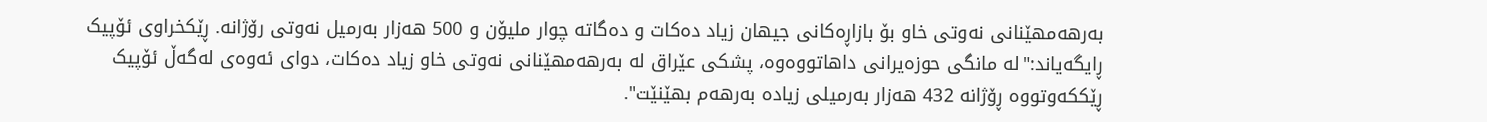به‌رهه‌مهێنانى نه‌وتى خاو بۆ بازاڕه‌کانى جیهان زیاد ده‌کات و ده‌گاته‌ چوار ملیۆن و 500 هه‌زار به‌رمیل نه‌وتى رۆژانه‌. ڕێکخراوى ئۆپیک ڕایگه‌یاند:"له‌ مانگى حوزه‌یرانى داهاتووه‌وه‌، پشکى عێراق له‌ به‌رهه‌مهێنانى نه‌وتى خاو زیاد ده‌کات، دواى ئه‌وه‌ى له‌گه‌ڵ ئۆپیک ڕێککه‌وتووه‌ ڕۆژانه‌ 432 هه‌زار به‌رمیلى زیاده‌ به‌رهه‌م بهێنێت".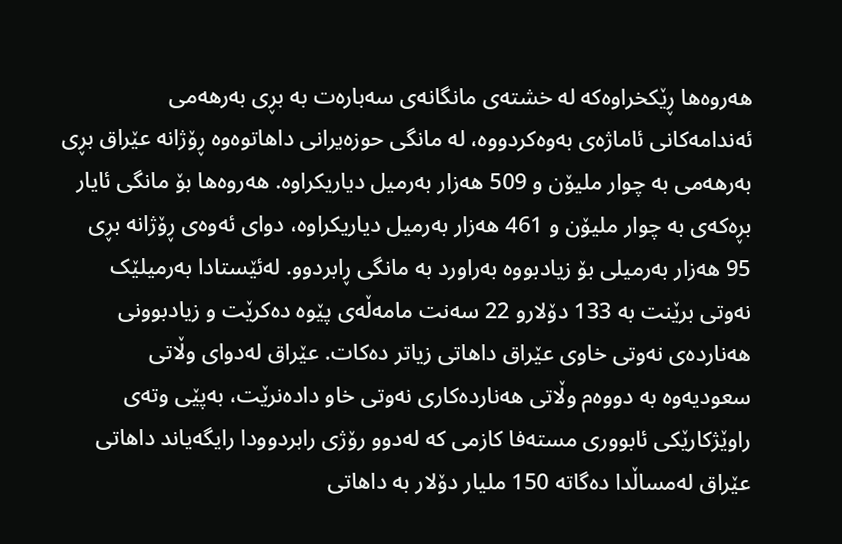هه‌روه‌ها ڕێکخراوه‌که‌ له‌ خشته‌ى مانگانه‌ى سه‌باره‌ت به‌ بڕى به‌رهه‌مى ئه‌ندامه‌کانى ئاماژه‌ى به‌وه‌کردووه‌، له‌ مانگى حوزه‌یرانى داهاتوه‌وه‌ ڕۆژانه‌ عێراق بڕى به‌رهه‌مى به‌ چوار ملیۆن و 509 هه‌زار به‌رمیل دیاریکراوه‌. هه‌روه‌ها بۆ مانگى ئایار بڕه‌که‌ى به‌ چوار ملیۆن و 461 هه‌زار به‌رمیل دیاریکراوه‌، دواى ئه‌وه‌ى ڕۆژانه‌ بڕى 95 هه‌زار به‌رمیلى بۆ زیادبووه‌ به‌راورد به‌ مانگى ڕابردوو. له‌ئێستادا به‌رمیلێک نه‌وتى برێنت به‌ 133 دۆلارو 22 سه‌نت مامه‌ڵه‌ى پێوه‌ ده‌کرێت و زیادبوونى هه‌نارده‌ى نه‌وتى خاوى عێراق داهاتى زیاتر ده‌کات. عێراق له‌دواى وڵاتى سعودیه‌وه‌ به‌ دووه‌م وڵاتى هه‌نارده‌کارى نه‌وتى خاو داده‌نرێت، به‌پێى وته‌ى راوێژکارێکى ئابوورى مسته‌فا کازمى که‌ له‌دوو رۆژى رابردوودا رایگه‌یاند داهاتى عێراق له‌مساڵدا ده‌گاته‌ 150 ملیار دۆلار به‌ داهاتى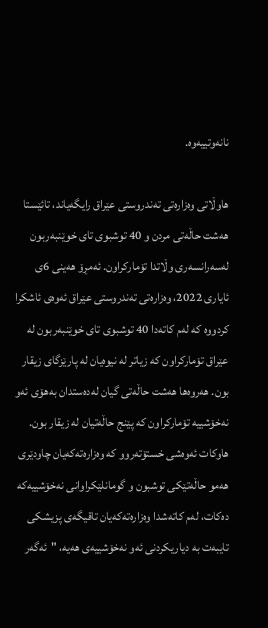نانه‌وتییه‌وه‌.

هاوڵاتى وه‌زاره‌تى ته‌ندروستى عێراق رایگه‌یاند، تائێستا هه‌شت حاڵه‌تى مردن و 40 توشبوى تاى خوێنبه‌ربون له‌سه‌رانسه‌رى وڵاتدا تۆمارکراون. ئه‌مڕۆ هه‌ینى 6ى ئایارى 2022، وه‌زاره‌تى ته‌ندروستى عێراق ئه‌وه‌ى ئاشکرا کردووه‌ که‌ له‌م کاته‌دا 40 توشبوى تاى خوێنبه‌ربون له‌ عێراق تۆمارکراون که‌ زیاتر له‌ نیوه‌یان له‌ پارێزگاى زیقار بون. هه‌روه‌ها هه‌شت حاڵه‌تى گیان له‌ده‌ستدان به‌هۆى ئه‌و نه‌خۆشییه‌ تۆمارکراون که‌ پێنج حاڵه‌تیان له‌ زیقار بون. هاوکات ئه‌وه‌شى خستۆته‌روو که‌ وه‌زاره‌ته‌که‌یان چاودێرى هه‌مو حاڵه‌تێکى توشبون و گومانلێکراوانى نه‌خۆشییه‌که‌ ده‌کات، له‌م کاته‌شدا وه‌زاره‌ته‌که‌یان تاقیگه‌ى پزیشکى تایبه‌ت به‌ دیاریکردنى ئه‌و نه‌خۆشییه‌ى هه‌یه‌، "ئه‌گه‌ر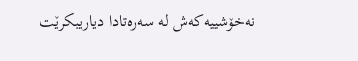نه‌خۆشییه‌که‌ش له‌ سه‌ره‌تادا دیاریبکرێت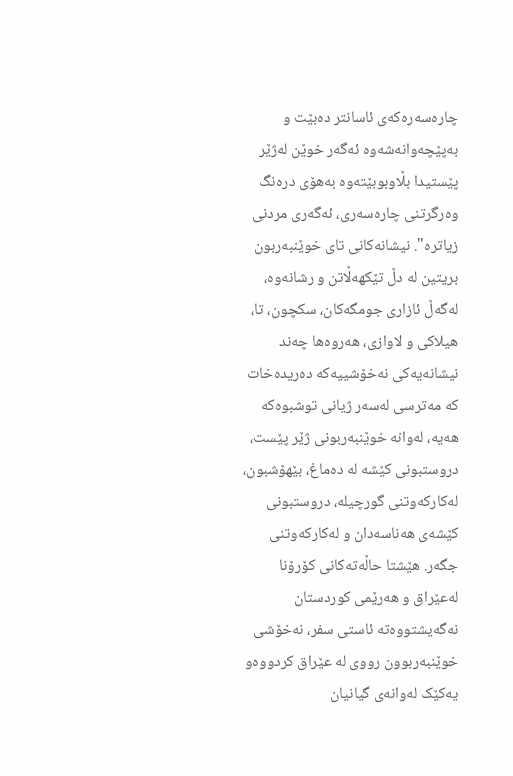چاره‌سه‌ره‌که‌ى ئاسانتر ده‌بێت و به‌پێچه‌وانه‌شه‌وه‌ ئه‌گه‌ر خوێن له‌ژێر پێستیدا بڵاوبوبێته‌وه‌ به‌هۆى دره‌نگ وه‌رگرتنى چاره‌سه‌ری، ئه‌گه‌رى مردنى زیاتره‌". نیشانه‌کانى تاى خوێنبه‌ربون بریتین له‌ دڵ تێکهه‌ڵاتن و رشانه‌وه‌، له‌گه‌ڵ ئازارى جومگه‌کان، سکچون، تا، هیلاکى و لاوازی، هه‌روه‌ها چه‌ند نیشانه‌یه‌کى نه‌خۆشییه‌که‌ ده‌ریده‌خات که‌ مه‌ترسى له‌سه‌ر ژیانى توشبوه‌که‌ هه‌یه‌، له‌وانه‌ خوێنبه‌ربونى ژێر پێست، دروستبونى کێشه‌ له‌ ده‌ماغ، بێهۆشبون، له‌کارکه‌وتنى گورچیله‌، دروستبونى کێشه‌ى هه‌ناسه‌دان و له‌کارکه‌وتنى جگه‌ر. هێشتا حاڵه‌ته‌کانى کۆرۆنا له‌عێراق و هه‌رێمى کوردستان نه‌گه‌یشتووه‌ته‌ ئاستى سفر، نه‌خۆشى خوێنبه‌ربوون رووى له‌ عێراق کردووه‌و یه‌کێک له‌وانه‌ى گیانیان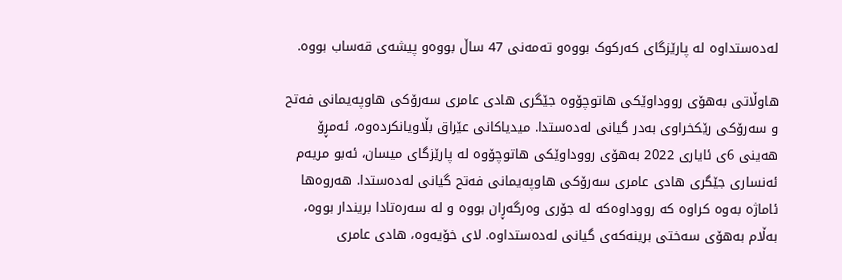له‌ده‌ستداوه‌ له‌ پارێزگاى که‌رکوک بووه‌و ته‌مه‌نى 47 ساڵ بووه‌و پیشه‌ى قه‌ساب بووه‌.

هاوڵاتى به‌هۆى رووداوێکى هاتوچۆوه‌ جێگرى هادى عامرى سه‌رۆکى هاوپه‌یمانى فه‌تح و سه‌رۆکى رێکخراوى به‌در گیانى له‌ده‌ستدا. میدیاکانى عێراق بڵاویانکرده‌وه‌، ئه‌مڕۆ هه‌ینى 6ى ئایارى 2022 به‌هۆى رووداوێکى هاتوچۆوه‌ له‌ پارێزگاى میسان، ئه‌بو مریه‌م ئه‌نسارى جێگرى هادى عامرى سه‌رۆکى هاوپه‌یمانى فه‌تح گیانى له‌ده‌ستدا. هه‌روه‌ها ئاماژه‌ به‌وه‌ کراوه‌ که‌ رووداوه‌که‌ له‌ جۆرى وه‌رگه‌ڕان بووه‌ و له‌ سه‌ره‌تادا بریندار بووه‌، به‌ڵام به‌هۆى سه‌ختى برینه‌که‌ى گیانى له‌ده‌ستداوه‌. لاى خۆیه‌وه‌، هادى عامرى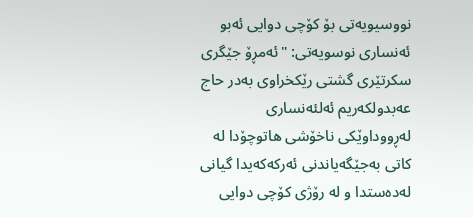نووسیویه‌تی بۆ کۆچى دوایى ئه‌بو ئه‌نسارى نوسویه‌تى: "ئه‌مڕۆ جێگرى سکرتێرى گشتى رێکخراوى به‌در حاج عه‌بدولکه‌ریم ئه‌لئه‌نسارى له‌ڕووداوێکى ناخۆشى هاتوچۆدا له‌ کاتى به‌جێگه‌یاندنى ئه‌رکه‌که‌یدا گیانى له‌ده‌ستدا و له‌ رۆژى کۆچى دوایى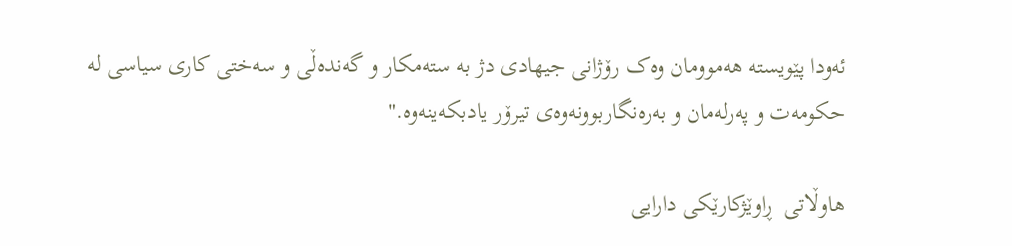ئه‌ودا پێویسته‌ هه‌موومان وه‌ک رۆژانى جیهادى دژ به‌ سته‌مکار و گه‌نده‌ڵى و سه‌ختى کارى سیاسى له‌ حکومه‌ت و په‌رله‌مان و به‌ره‌نگاربوونه‌وه‌ى تیرۆر یادبکه‌ینه‌وه‌."

هاوڵاتى  ڕاوێژکارێکى دارایى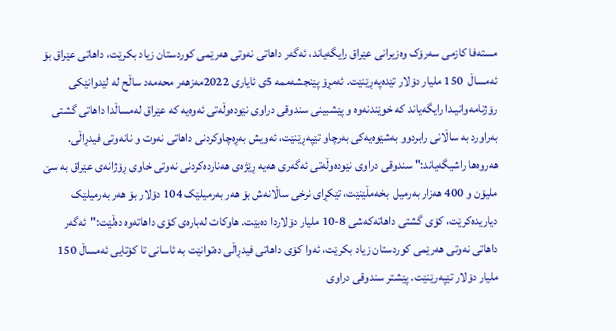مسته‌فا کازمى سه‌رۆک وه‌زیرانى عێراق رایگه‌یاند، ئه‌گه‌ر داهاتى نه‌وتى هه‌رێمى کوردستان زیاد بکرێت، داهاتى عێراق بۆ ئه‌مساڵ  150 ملیار دۆلار تێده‌په‌ڕێنێت. ئه‌مڕۆ پێنجشه‌ممه‌ 5ى ئایارى 2022مه‌زهه‌ر محه‌مه‌د ساڵح له‌ لێدوانێکى رۆژنامه‌وانیـدا رایگه‌یاند که‌ خوێندنه‌وه‌ و پێشبینى سندوقى دراوى نێوده‌وڵه‌تى ئه‌وه‌یه‌ که‌ عێراق له‌مساڵدا داهاتى گشتى به‌راورد به‌ ساڵانى رابردوو به‌شێوه‌یه‌کى به‌رچاو تێپه‌ڕێنێت، ئه‌ویش به‌ڕه‌چاوکردنى داهاتى نه‌وت و نانه‌وتى فیدڕاڵی.  هه‌روه‌ها راشیگه‌یاند:" سندوقى دراوى نێوده‌وڵه‌تى ئه‌گه‌رى هه‌یه‌ ڕێژه‌ى هه‌نارده‌کردنى نه‌وتى خاوى ڕۆژانه‌ى عێراق به‌ سێ ملیۆن و 400 هه‌زار به‌رمیل  بخه‌مڵێنێت، تێکڕاى نرخى ساڵانه‌ش بۆ هه‌ر به‌رمیلێک 104 دۆلار بۆ هه‌ر به‌رمیلێک دیاریده‌کرێت، کۆى گشتى داهاته‌که‌شى 8-10 ملیار دۆلاردا ده‌بێت. هاوکات له‌باره‌ى کۆى داهاته‌وه‌ ده‌ڵێت:"ئه‌گه‌ر داهاتى نه‌وتى هه‌رێمى کوردستان زیاد بکرێت، ئه‌وا کۆى داهاتى فیدڕاڵى ده‌توانێت به‌ ئاسانى تا کۆتایى ئه‌مساڵ 150 ملیار دۆلار تێپه‌رێنێت. پێشتر سندوقى دراوى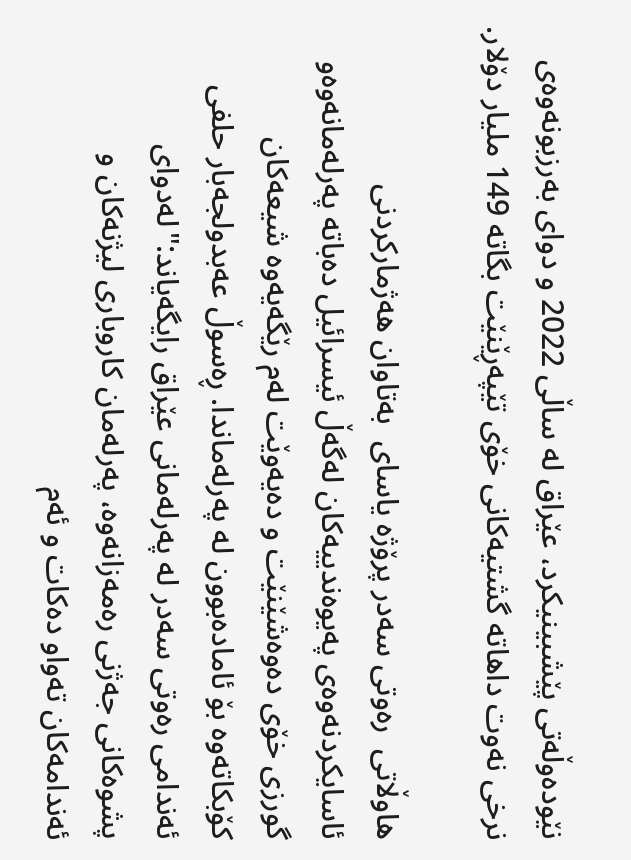نێوده‌وڵه‌تى پێشبینیکرد، عێراق له‌ ساڵى 2022 و دواى به‌رزبونه‌وه‌ى نرخى نه‌وت داهاته‌ گشتیه‌کانى خۆى تێپه‌ڕێنێت بگاته‌ 149 ملیار دۆلار.

هاوڵاتى ‌ ره‌وتى سه‌در پرۆژه‌ یاساى  به‌تاوان هه‌ژمارکردنى ئاسایکردنه‌وه‌ى په‌یوه‌ندییه‌کان له‌گه‌ڵ ئیسرائیل ده‌باته‌ په‌رله‌مانه‌وه‌و گورزى خۆى ده‌وه‌شێنێت و ده‌یه‌وێت له‌م رێگه‌یه‌وه‌ شیعه‌کان کۆبکاته‌وه‌ بۆ ئاماده‌بوون له‌ په‌رله‌ماندا. ڕه‌سوڵ عه‌بدولجه‌بار حلفى ئه‌ندامى ره‌وتى سه‌در له‌ په‌رله‌مانى عێراق رایگه‌یاند:"له‌دواى پشوه‌کانى جه‌ژنى ره‌مه‌زانه‌وه‌، په‌رله‌مان کاروبارى لیژنه‌کان و ئه‌ندامه‌کان ته‌واو ده‌کات و ئه‌م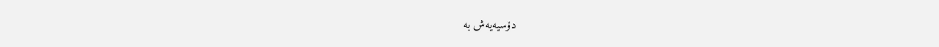دۆسیه‌یه‌ش به‌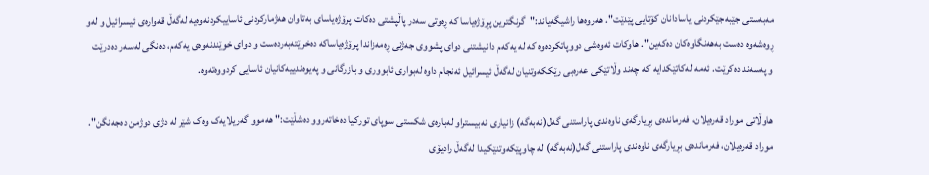مه‌به‌ستى جێبه‌جێکردنى یاسادانان کۆتایى پێدێت". هه‌روه‌ها راشیگه‌یاند:"گرنگترین پڕۆژه‌یاسا که‌ ڕه‌وتى سه‌در پاڵپشتى ده‌کات پرۆژه‌یاساى به‌تاوان هه‌ژمارکردنى ئاساییکردنه‌وه‌یه‌ له‌گه‌ڵ قه‌واره‌ى ئیسرائیل و له‌و ڕوه‌شه‌وه‌ ده‌ست به‌هه‌نگاوه‌کان ده‌که‌ین". هاوکات ئه‌وه‌شى دووپاتکرده‌وه‌ که‌ له‌ یه‌که‌م دانیشتنى دواى پشووى جه‌ژنى ڕه‌مه‌زاندا پرۆژه‌یاساکه‌ ده‌خرێته‌به‌رده‌ست و دواى خوێندنه‌وه‌ى یه‌که‌م، ده‌نگى له‌سه‌ر ده‌درێت و په‌سه‌ند ده‌کرێت. ئه‌مه‌ له‌کاتێکدایه‌ که‌ چه‌ند وڵاتێکى عه‌ره‌بى رێککه‌وتنیان له‌گه‌ڵ ئیسرائیل ئه‌نجام داوه‌ له‌بوارى ئابوورى و بازرگانى و په‌یوه‌ندییه‌کانیان ئاسایی کردووه‌ته‌وه‌.

هاوڵاتى موراد قه‌ره‌یلان، فه‌رمانده‌ى بڕیارگه‌ى ناوه‌ندى پاراستنى گه‌ل(نه‌به‌گه‌) زانیارى نه‌بیستراو له‌باره‌ى شکستى سوپاى تورکیا ده‌خاته‌روو ده‌شڵێت:" هه‌موو گه‌ریلایه‌ک وه‌ک شێر له‌ دژى دوژمن ده‌جه‌نگن". موراد قه‌ره‌یلان، فه‌رمانده‌ى بڕیارگه‌ى ناوه‌ندى پاراستنى گه‌ل(نه‌به‌گه‌) له‌ چاوپێکه‌وتنێکیدا له‌گه‌ڵ رادیۆى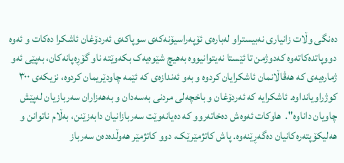ده‌نگى وڵات زانیارى نه‌بیستراو له‌باره‌ى ئۆپه‌راسیۆنه‌که‌ى سوپاکه‌ى ئه‌ردۆغان ئاشکرا ده‌کات و ئه‌وه‌ دووپاتده‌کاته‌وه‌ که‌دوژمن تا ئێستا نه‌یتوانیووه‌ به‌هیچ شێوه‌یه‌ک بکه‌وێته‌ ناو گۆڕه‌پانه‌کان، به‌پێى ئه‌و ژماره‌یه‌ى که‌ هه‌ڤاڵانمان ئاشکرایان کردوه‌ و به‌و ئه‌ندازه‌ى که‌ ئێمه‌ چاودێریمان کردوه‌، نزیکه‌ى ٣٠٠ کوژراویانداوه‌. ئاشکرایه‌ که‌ ئه‌ردۆغان و باخچه‌لى مردنى به‌سه‌دان و به‌هه‌زاران سه‌ربازیان له‌پێش چاویان داناوه‌".  هاوکات ئه‌وه‌ش ده‌خاته‌روو که‌ ده‌یانه‌وێت سه‌ربازانیان دابه‌زێنن، به‌ڵام ناتوانن و هه‌لیکۆپته‌ره‌کانیان ده‌گه‌ڕێنه‌وه‌. پاش کاتژمێرێک، دوو کاتژمێر هه‌وڵده‌ده‌ن سه‌رباز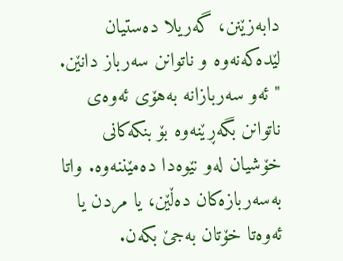دابه‌زێنن، گه‌ریلا ده‌ستیان لێده‌که‌نه‌وه‌ و ناتوانن سه‌رباز دانێن. "ئه‌و سه‌ربازانه‌ به‌هۆى ئه‌وه‌ى ناتوانن بگه‌ڕێنه‌وه‌ بۆ بنکه‌کانى خۆشیان له‌و نێوه‌دا ده‌مێننه‌وه‌. واتا به‌سه‌ربازه‌کان ده‌ڵێن، یا مردن یا ئه‌وه‌تا خۆتان به‌جێ بکه‌ن.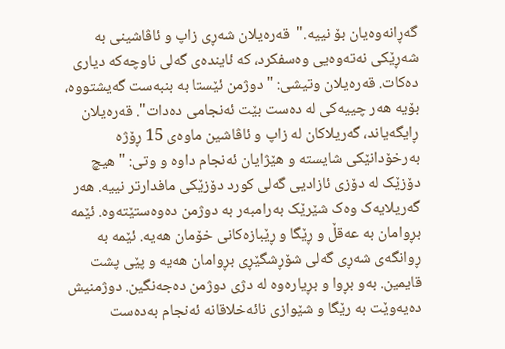گه‌ڕانه‌وه‌یان بۆ نییه‌."  قه‌ره‌یلان شه‌ڕى زاپ و ئاڤاشینى به‌ شه‌ڕێکى نه‌ته‌وه‌یى وه‌سفکرد، که‌ ئاینده‌ى گه‌لى ناوچه‌که‌ دیارى ده‌کات. قه‌ره‌یلان وتیشی: "دوژمن ئێستا به‌ بنبه‌ست گه‌یشتووه‌، بۆیه‌ هه‌ر چییه‌کى له‌ ده‌ست بێت ئه‌نجامى ده‌دات". قه‌ره‌یلان ڕایگه‌یاند، گه‌ریلاکان له‌ زاپ و ئاڤاشین ماوه‌ى 15 ڕۆژه‌ به‌رخۆدانێکى شایسته‌ و هێژایان ئه‌نجام داوه‌ و وتی: "هیچ دۆزێک له‌ دۆزى ئازادیى گه‌لى کورد دۆزێکى مافدارتر نییه‌. هه‌ر گه‌ریلایه‌ک وه‌ک شێرێک به‌رامبه‌ر به‌ دوژمن ده‌وه‌ستێته‌وه‌. ئێمه‌ بڕوامان به‌ عه‌قڵ و ڕێگا و ڕێبازه‌کانى خۆمان هه‌یه‌. ئێمه‌ به‌ ڕوانگه‌ى شه‌ڕى گه‌لى شۆڕشگێڕى بڕوامان هه‌یه‌ و پێى پشت قایمین. به‌و بڕوا و بڕیاره‌وه‌ له‌ دژى دوژمن ده‌جه‌نگین. دوژمنیش ده‌یه‌وێت به‌ رێگا و شێوازى نائه‌خلاقانه‌ ئه‌نجام به‌ده‌ست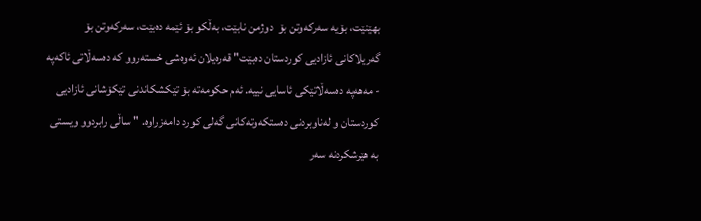بهێنێت، بۆیه‌ سه‌رکه‌وتن بۆ  دوژمن نابێت، به‌ڵکو بۆ ئێمه‌ ده‌بێت، سه‌رکه‌وتن بۆ گه‌ریلاکانى ئازادیى کوردستان ده‌بێت" قه‌ره‌یلان ئه‌وه‌شى خسته‌روو که‌ ده‌سه‌ڵاتى ئاکه‌په‌ - مه‌هه‌په‌ ده‌سه‌ڵاتێکى ئاسایى نییه‌. ئه‌م حکومه‌ته‌ بۆ تێکشکاندنى تێکۆشانى ئازادیى کوردستان و له‌ناوبردنى ده‌ستکه‌وته‌کانى گه‌لى کورد دامه‌زراوه‌. " ساڵى رابردوو ویستى به‌ هێرشکردنه‌ سه‌ر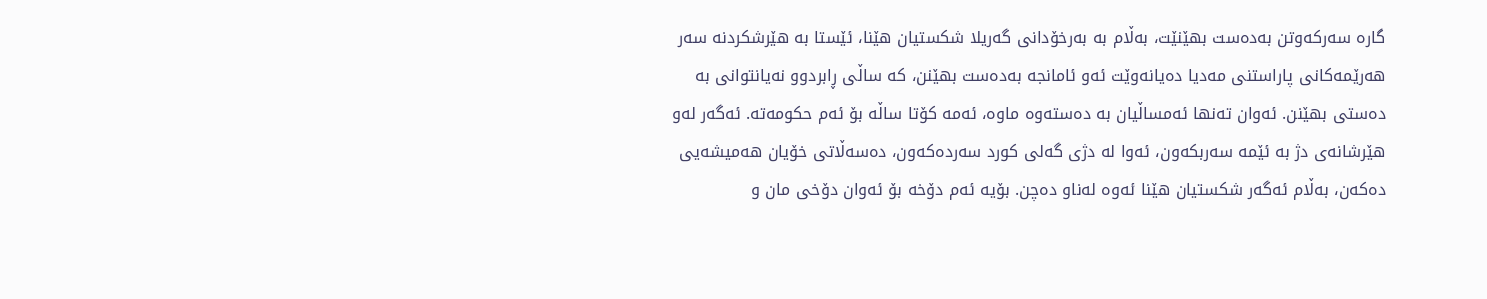گاره‌ سه‌رکه‌وتن به‌ده‌ست بهێنێت، به‌ڵام به‌ به‌رخۆدانى گه‌ریلا شکستیان هێنا، ئێستا به‌ هێرشکردنه‌ سه‌ر هه‌رێمه‌کانى پاراستنى مه‌دیا ده‌یانه‌وێت ئه‌و ئامانجه‌ به‌ده‌ست بهێنن، که‌ ساڵى ڕابردوو نه‌یانتوانى به‌ ده‌ستى بهێنن. ئه‌وان ته‌نها ئه‌مساڵیان به‌ ده‌سته‌وه‌ ماوه‌، ئه‌مه‌ کۆتا ساڵه‌ بۆ ئه‌م حکومه‌ته‌. ئه‌گه‌ر له‌و هێرشانه‌ى دژ به‌ ئێمه‌ سه‌ربکه‌ون، ئه‌وا له‌ دژى گه‌لى کورد سه‌رده‌که‌ون، ده‌سه‌ڵاتى خۆیان هه‌میشه‌یى ده‌که‌ن، به‌ڵام ئه‌گه‌ر شکستیان هێنا ئه‌وه‌ له‌ناو ده‌چن. بۆیه‌ ئه‌م دۆخه‌ بۆ ئه‌وان دۆخى مان و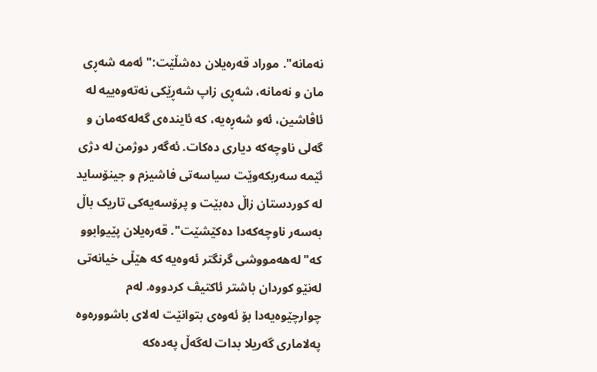نه‌مانه‌". موراد قه‌ره‌یلان ده‌شڵێت:" ئه‌مه‌ شه‌ڕى مان و نه‌مانه‌، شه‌ڕى زاپ شه‌ڕێکى نه‌ته‌وه‌ییه‌ له‌ ئاڤاشین، ئه‌و شه‌ڕه‌یه‌، که‌ ئاینده‌ى گه‌له‌که‌مان و گه‌لى ناوچه‌که‌ دیارى ده‌کات. ئه‌گه‌ر دوژمن له‌ دژى ئێمه‌ سه‌ربکه‌وێت سیاسه‌تى فاشیزم و جینۆساید له‌ کوردستان زاڵ ده‌بێت و پرۆسه‌یه‌کى تاریک باڵ به‌سه‌ر ناوچه‌که‌دا ده‌کێشێت". قه‌ره‌یلان پێیوابوو که‌" له‌هه‌مووشى گرنگتر ئه‌وه‌یه‌ که‌ هێڵى خیانه‌تى له‌نێو کوردان باشتر ئاکتیڤ کردووه‌. له‌م چوارچێوه‌یه‌دا بۆ ئه‌وه‌ى بتوانێت له‌لاى باشووره‌وه‌ په‌لامارى گه‌ریلا بدات له‌گه‌ڵ په‌ده‌که‌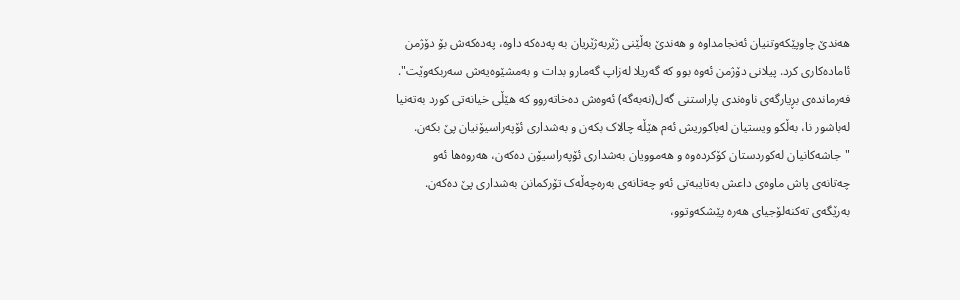هه‌ندێ چاوپێکه‌وتنیان ئه‌نجامداوه‌ و هه‌ندێ به‌ڵێنى ژێربه‌ژێریان به‌ په‌ده‌که‌ داوه‌، په‌ده‌که‌ش بۆ دۆژمن ئاماده‌کارى کرد. پیلانى دۆژمن ئه‌وه‌ بوو که‌ گه‌ریلا له‌زاپ گه‌مارو بدات و به‌مشێوه‌یه‌ش سه‌ربکه‌وێت". فه‌رمانده‌ى بڕیارگه‌ى ناوه‌ندى پاراستنى گه‌ل(نه‌به‌گه‌) ئه‌وه‌ش ده‌خاته‌روو که‌ هێڵى خیانه‌تى کورد به‌ته‌نیا له‌باشور نا، به‌ڵکو ویستیان له‌باکوریش ئه‌م هێڵه‌ چالاک بکه‌ن و به‌شدارى ئۆپه‌راسیۆنیان پێ بکه‌ن. "جاشه‌کانیان له‌کوردستان کۆکرده‌وه‌ و هه‌موویان به‌شدارى ئۆپه‌راسیۆن ده‌که‌ن، هه‌روه‌ها ئه‌و چه‌تانه‌ى پاش ماوه‌ى داعش به‌تایبه‌تى ئه‌و چه‌تانه‌ى به‌ره‌چه‌ڵه‌ک تۆرکمانن به‌شدارى پێ ده‌که‌ن. به‌رێگه‌ى ته‌کنه‌لۆجیاى هه‌ره‌ پێشکه‌وتوو،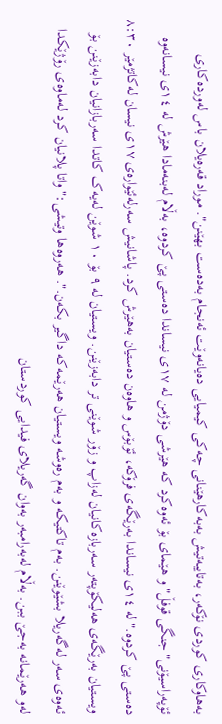به‌هاوکارى کوردى نۆکه‌ر، به‌تایبه‌تیش به‌به‌کارهێنانى چه‌کى کیمیایى ده‌یانه‌وێت ئه‌نجام به‌ده‌ست بهێنن". موراد قه‌ره‌یلان باس له‌ورده‌کارى ئۆپه‌راسیۆنى"جنگى قوفڵ" و هێماى بۆ ئه‌وه‌کرد که‌ هێرشى دۆژمن له‌ ١٧ى نیساندا ده‌ستى پێ کردوه‌، به‌ڵام له‌بنه‌مادا هێرش له‌ ١٤ى نیسانه‌وه‌ ده‌ستى پێ کردوه‌." له‌ ١٤ى نیساندا به‌رێگه‌ى فرۆکه‌، ئۆبۆس و هاوه‌ن ده‌ستیان به‌هێرش کرد. پاشانیش سه‌رله‌ئێواره‌ى ١٧ى نیسان له‌کاتژمێر ٨:٣٠ ویستیان به‌رێگه‌ى هه‌لیکۆپته‌ر سه‌ربازه‌کانیان له‌زاپ و زۆر شوێنى تر دابه‌زێنن. ویستیان له‌ ٩ بۆ ١٠ شوێن له‌یه‌ک کاتدا سه‌ربازانیان دابه‌زێنن بۆ ئه‌وه‌ى سه‌ر له‌گه‌ریلا بشێوێنن. به‌م تاکتیکه‌ و به‌م ره‌وشه‌ ویستیان هه‌رێمه‌که‌ داگیر بکه‌ن.". هه‌روه‌ها وتیشى:" واتا پلانیان کرد له‌ماوه‌ى رۆژێکدا له‌و هه‌رێمانه‌ به‌جێ ببن. به‌ڵام له‌به‌رامبه‌ر به‌وان گه‌ریلاى فیدایى کوردستان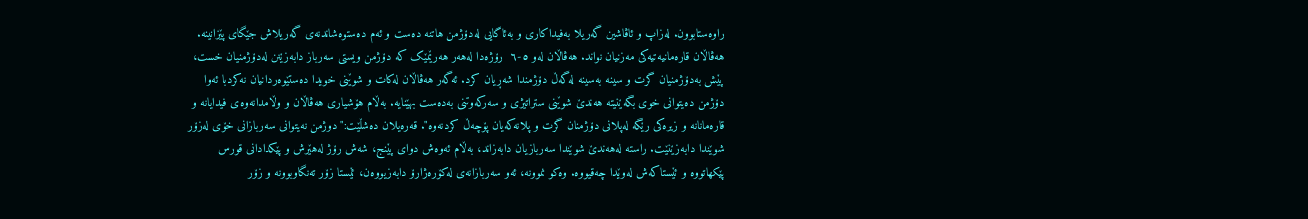راوه‌ستابوون. له‌زاپ و ئاڤاشین گه‌ریلا به‌فیداکارى و به‌ئاگایى له‌دۆژمن هاتنه‌ ده‌ست و ئه‌م ده‌ستوه‌شاندنه‌ى گه‌ریلاش جێگاى پێزانینه‌. هه‌ڤاڵان قاره‌مانیه‌تیه‌کى مه‌زنیان نواند. هه‌ڤاڵان له‌و ٥-٦  رۆژه‌دا له‌هه‌ر هه‌رێمێک که‌ دۆژمن ویستى سه‌رباز دابه‌زێنن له‌دۆژمنیان خست، پێش به‌دۆژمنیان گرت و سینه‌ به‌سینه‌ له‌گه‌ڵ دۆژمندا شه‌ڕیان کرد. ئه‌گه‌ر هه‌ڤاڵان له‌کات و شوێنى خویدا ده‌ستێوه‌ردانیان نه‌کردبا ئه‌وا دۆژمن ده‌یتوانى خوى بگه‌ێنیته‌ هه‌ندێ شوێنى ستراتیژى و سه‌رکه‌وتنى به‌ده‌ست بهێنایه‌. به‌ڵام هۆشیارى هه‌ڤاڵان و وڵامدانه‌وه‌ى فیدایانه‌ و قاره‌مانانه‌ و زیره‌کى رێگه‌ له‌پلانى دۆژمنان گرت و پلانه‌که‌یان پۆچه‌ڵ کردنه‌وه‌". قه‌ره‌یلان ده‌شڵێت:"دوژمن نه‌یتوانى سه‌ربازانى خۆى له‌زۆر شوێندا دابه‌زێنێت. راسته‌ له‌هه‌ندێ شوێندا سه‌ربازیان دابه‌زاند، به‌ڵام ئه‌وه‌ش دواى پێنج، شه‌ش رۆژ له‌هێرش و پێکدادانى قورس پێکهاتووه‌ و ئێستاکه‌ش له‌وێدا چه‌قیووه‌. وه‌کو نموونه‌، ئه‌و سه‌ربازانه‌ى له‌کۆره‌ژارۆ دابه‌زیووه‌ن، ئێستا زۆر ته‌نگاوبوونه‌ و زۆر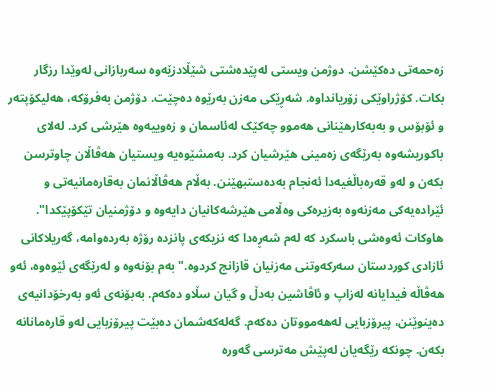زه‌حمه‌تى ده‌کێشن. دوژمن ویستى له‌پێده‌شتى شێڵادزێه‌وه‌ سه‌ربازانى له‌وێدا رزگار بکات. کۆژراوێکى زۆریانداوه‌. شه‌ڕێکى مه‌زن به‌رێوه‌ ده‌چێت. دۆژمن به‌فرۆکه‌، هه‌لیکۆپته‌ر و ئۆبۆس و به‌به‌کارهێنانى هه‌موو چه‌کێک له‌ئاسمان و زه‌وییه‌وه‌ هێرشى کرد. له‌لاى باکوریشه‌وه‌ به‌رێگه‌ى زه‌مینى هێرشیان کرد. به‌مشێوه‌یه‌ ویستیان هه‌ڤاڵان چاوترسن بکه‌ن و له‌و قه‌ره‌باڵغیه‌دا ئه‌نجام به‌ده‌ستبهێنن. به‌ڵام هه‌ڤاڵانمان به‌قاره‌مانیه‌تى و ئێراده‌یه‌کى مه‌زنه‌وه‌ به‌زیره‌کى وه‌ڵامى هێرشه‌کانیان دایه‌وه‌ و دۆژمنیان تێکۆپێکدا". هاوکات ئه‌وه‌شى باسکرد که‌ له‌م شه‌ڕه‌دا که‌ نزیکه‌ى پانزده‌ رۆژه‌ به‌رده‌وامه‌، گه‌ریلاکانى ئازادى کوردستان سه‌رکه‌وتنى مه‌زنیان قازانج کردوه‌." به‌م بۆنه‌وه‌ و له‌رێگه‌ى ئێوه‌وه‌، ئه‌و هه‌ڤاڵه‌ فیدایانه‌ له‌زاپ و ئاڤاشین به‌دڵ و گیان سڵاو ده‌که‌م. به‌بۆنه‌ى ئه‌و به‌رخۆدانیه‌ى ده‌ینوێنن، پیرۆزبایى له‌هه‌مووتان ده‌که‌م. گه‌له‌که‌شمان ده‌بێت پیرۆزبایى له‌و قاره‌مانانه‌ بکه‌ن. چونکه‌ رێگه‌یان له‌پێش مه‌ترسى گه‌وره‌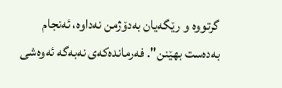گرتووه‌ و رێگه‌یان به‌دۆژمن نه‌داوه‌، ئه‌نجام به‌ده‌ست بهێنن". فه‌رمانده‌که‌ى نه‌به‌گه‌ ئه‌وه‌شى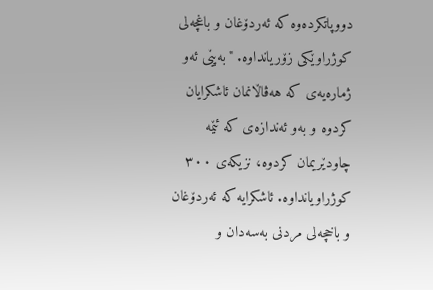دووپاتکرده‌وه‌ که‌ ئه‌ردۆغان و باغچه‌لى کوژراوێکى زۆریانداوه‌. "به‌پێى ئه‌و ژماره‌یه‌ى که‌ هه‌ڤاڵانمان ئاشکرایان کردوه‌ و به‌و ئه‌ندازه‌ى که‌ ئێمه‌ چاودێریمان کردوه‌، نزیکه‌ى ٣٠٠ کوژراویانداوه‌. ئاشکرایه‌ که‌ ئه‌ردۆغان و باخچه‌لى مردنى به‌سه‌دان و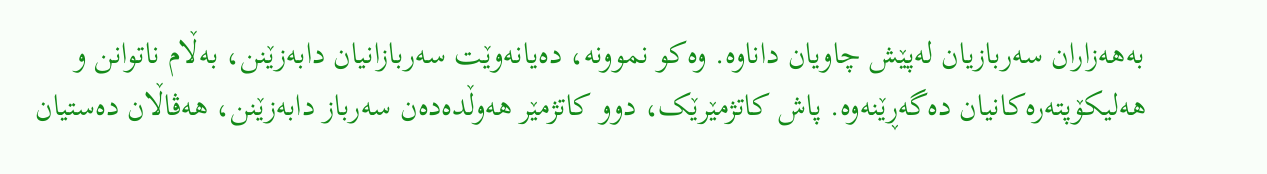به‌هه‌زاران سه‌ربازیان له‌پێش چاویان داناوه‌. وه‌کو نموونه‌، ده‌یانه‌وێت سه‌ربازانیان دابه‌زێنن، به‌ڵام ناتوانن و هه‌لیکۆپته‌ره‌کانیان ده‌گه‌ڕێنه‌وه‌. پاش کاتژمێرێک، دوو کاتژمێر هه‌وڵده‌ده‌ن سه‌رباز دابه‌زێنن، هه‌ڤاڵان ده‌ستیان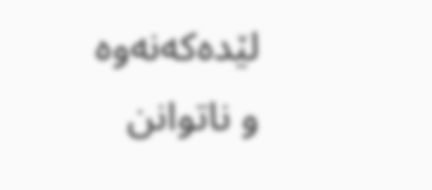لێده‌که‌نه‌وه‌ و ناتوانن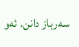سه‌رباز دانن. ئه‌و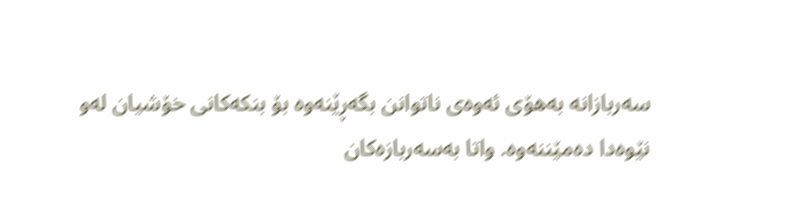سه‌ربازانه‌ به‌هۆى ئه‌وه‌ى ناتوانن بگه‌ڕێنه‌وه‌ بۆ بنکه‌کانى خۆشیان له‌و نێوه‌دا ده‌مێننه‌وه‌. واتا به‌سه‌ربازه‌کان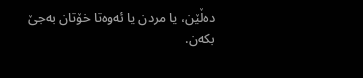ده‌ڵێن، یا مردن یا ئه‌وه‌تا خۆتان به‌جێ بکه‌ن.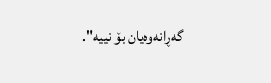گه‌ڕانه‌وه‌یان بۆ نییه‌".